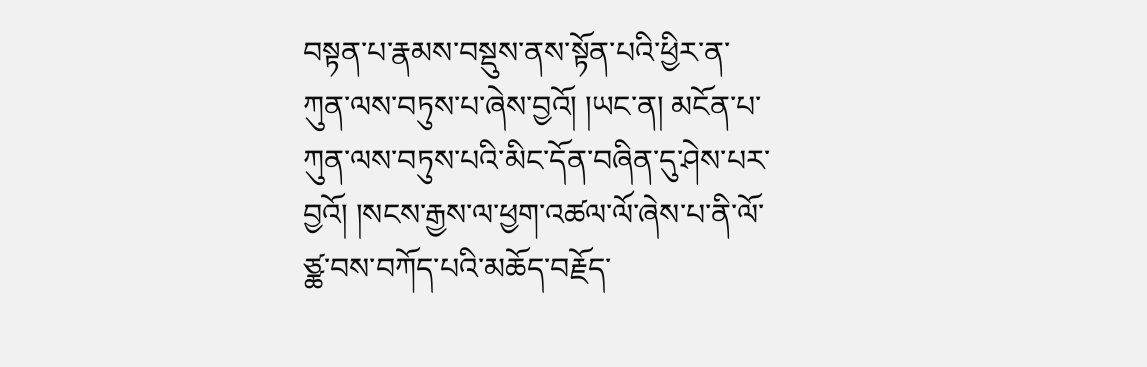བསྟན་པ་རྣམས་བསྡུས་ནས་སྟོན་པའི་ཕྱིར་ན་ཀུན་ལས་བཏུས་པ་ཞེས་བྱའོ། །ཡང་ན། མངོན་པ་ཀུན་ལས་བཏུས་པའི་མིང་དོན་བཞིན་དུ་ཤེས་པར་བྱའོ། །སངས་རྒྱས་ལ་ཕྱག་འཚལ་ལོ་ཞེས་པ་ནི་ལོ་ཙྪ་བས་བཀོད་པའི་མཆོད་བརྗོད་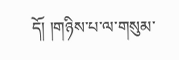དོ། །གཉིས་པ་ལ་གསུམ་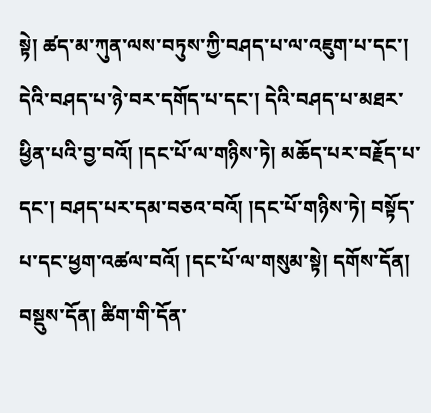སྟེ། ཚད་མ་ཀུན་ལས་བཏུས་ཀྱི་བཤད་པ་ལ་འཇུག་པ་དང་། དེའི་བཤད་པ་ཉེ་བར་དགོད་པ་དང་། དེའི་བཤད་པ་མཐར་ཕྱིན་པའི་བྱ་བའོ། །དང་པོ་ལ་གཉིས་ཏེ། མཆོད་པར་བརྗོད་པ་དང་། བཤད་པར་དམ་བཅའ་བའོ། །དང་པོ་གཉིས་ཏེ། བསྟོད་པ་དང་ཕྱག་འཚལ་བའོ། །དང་པོ་ལ་གསུམ་སྟེ། དགོས་དོན། བསྡུས་དོན། ཚིག་གི་དོན་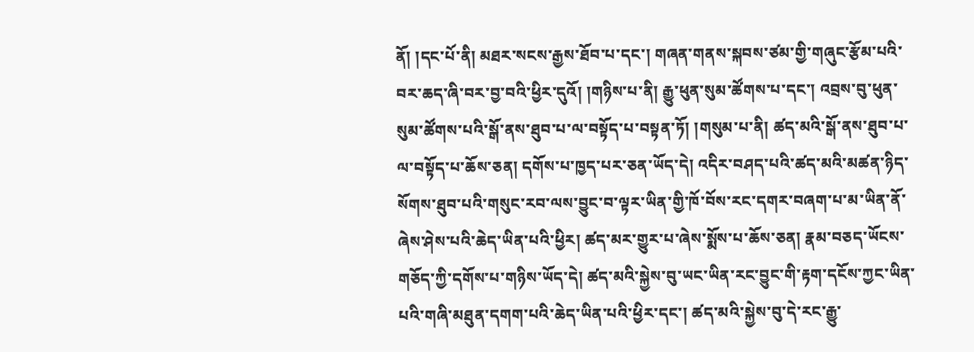ནོ། །དང་པོ་ནི། མཐར་སངས་རྒྱས་ཐོབ་པ་དང་། གཞན་གནས་སྐབས་ཙམ་གྱི་གཞུང་རྩོམ་པའི་བར་ཆད་ཞི་བར་བྱ་བའི་ཕྱིར་དུའོ། །གཉིས་པ་ནི། རྒྱུ་ཕུན་སུམ་ཚོགས་པ་དང་། འབྲས་བུ་ཕུན་སུམ་ཚོགས་པའི་སྒོ་ནས་ཐུབ་པ་ལ་བསྟོད་པ་བསྟན་ཏོ། །གསུམ་པ་ནི། ཚད་མའི་སྒོ་ནས་ཐུབ་པ་ལ་བསྟོད་པ་ཆོས་ཅན། དགོས་པ་ཁྱད་པར་ཅན་ཡོད་དེ། འདིར་བཤད་པའི་ཚད་མའི་མཚན་ཉིད་སོགས་ཐུབ་པའི་གསུང་རབ་ལས་བྱུང་བ་ལྟར་ཡིན་གྱི་ཁོ་བོས་རང་དགར་བཞག་པ་མ་ཡིན་ནོ་ཞེས་ཤེས་པའི་ཆེད་ཡིན་པའི་ཕྱིར། ཚད་མར་གྱུར་པ་ཞེས་སྨོས་པ་ཆོས་ཅན། རྣམ་བཅད་ཡོངས་གཅོད་ཀྱི་དགོས་པ་གཉིས་ཡོད་དེ། ཚད་མའི་སྐྱེས་བུ་ཡང་ཡིན་རང་བྱུང་གི་རྟག་དངོས་ཀྱང་ཡིན་པའི་གཞི་མཐུན་དགག་པའི་ཆེད་ཡིན་པའི་ཕྱིར་དང་། ཚད་མའི་སྐྱེས་བུ་དེ་རང་རྒྱུ་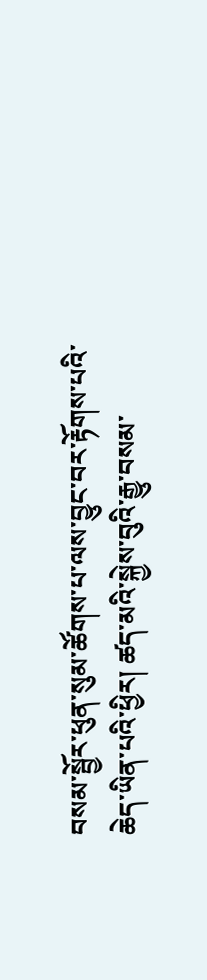བསམ་སྦྱོར་ཕུན་སུམ་ཚོགས་པ་ལས་བྱུང་བར་རྟོགས་པའི་ཆེད་ཡིན་པའི་ཕྱིར། ཚད་མའི་སྐྱེས་བུའི་རྒྱུ་བསམ་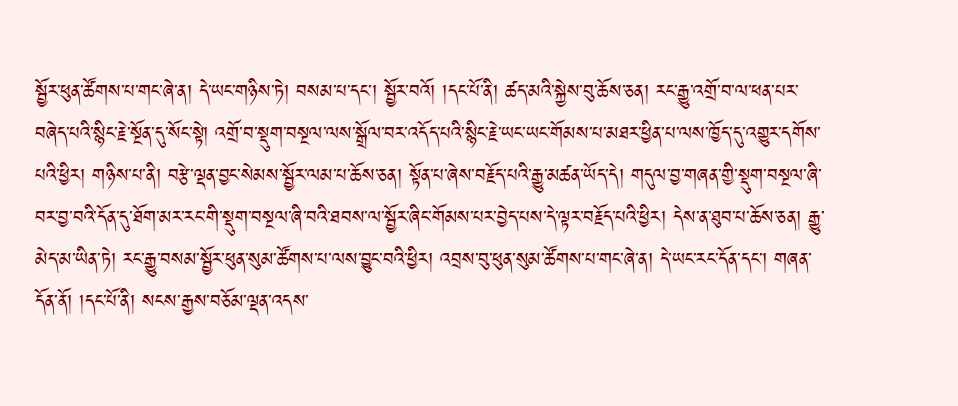སྦྱོར་ཕུན་ཚོགས་པ་གང་ཞེ་ན། དེ་ཡང་གཉིས་ཏེ། བསམ་པ་དང་། སྦྱོར་བའོ། །དང་པོ་ནི། ཚད་མའི་སྐྱེས་བུ་ཆོས་ཅན། རང་རྒྱུ་འགྲོ་བ་ལ་ཕན་པར་བཞེད་པའི་སྙིང་རྗེ་སྔོན་དུ་སོང་སྟེ། འགྲོ་བ་སྡུག་བསྔལ་ལས་སྒྲོལ་བར་འདོད་པའི་སྙིང་རྗེ་ཡང་ཡང་གོམས་པ་མཐར་ཕྱིན་པ་ལས་ཁྱོད་དུ་འགྱུར་དགོས་པའི་ཕྱིར། གཉིས་པ་ནི། བརྩེ་ལྡན་བྱང་སེམས་སྦྱོར་ལམ་པ་ཆོས་ཅན། སྟོན་པ་ཞེས་བརྗོད་པའི་རྒྱུ་མཚན་ཡོད་དེ། གདུལ་བྱ་གཞན་གྱི་སྡུག་བསྔལ་ཞི་བར་བྱ་བའི་དོན་དུ་ཐོག་མར་རང་གི་སྡུག་བསྔལ་ཞི་བའི་ཐབས་ལ་སྦྱོར་ཞིང་གོམས་པར་བྱེད་པས་དེ་ལྟར་བརྗོད་པའི་ཕྱིར། དེས་ན་ཐུབ་པ་ཆོས་ཅན། རྒྱུ་མེད་མ་ཡིན་ཏེ། རང་རྒྱུ་བསམ་སྦྱོར་ཕུན་སུམ་ཚོགས་པ་ལས་བྱུང་བའི་ཕྱིར། འབྲས་བུ་ཕུན་སུམ་ཚོགས་པ་གང་ཞེ་ན། དེ་ཡང་རང་དོན་དང་། གཞན་དོན་ནོ། །དང་པོ་ནི། སངས་རྒྱས་བཅོམ་ལྡན་འདས་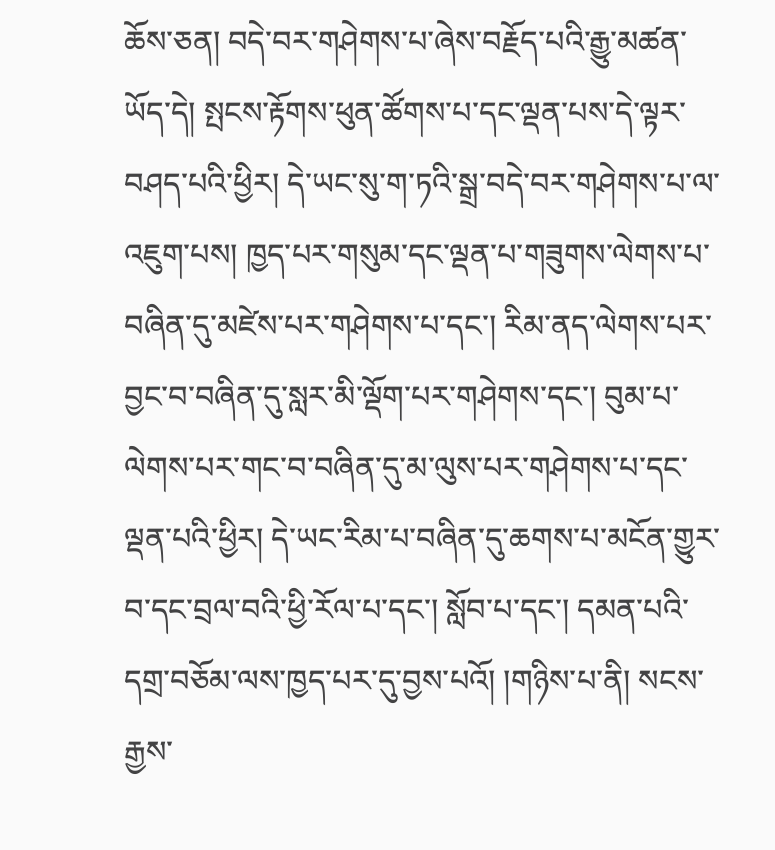ཆོས་ཅན། བདེ་བར་གཤེགས་པ་ཞེས་བརྗོད་པའི་རྒྱུ་མཚན་ཡོད་དེ། སྤངས་རྟོགས་ཕུན་ཚོགས་པ་དང་ལྡན་པས་དེ་ལྟར་བཤད་པའི་ཕྱིར། དེ་ཡང་སུ་ག་ཏའི་སྒྲ་བདེ་བར་གཤེགས་པ་ལ་འཇུག་པས། ཁྱད་པར་གསུམ་དང་ལྡན་པ་གཟུགས་ལེགས་པ་བཞིན་དུ་མཛེས་པར་གཤེགས་པ་དང་། རིམ་ནད་ལེགས་པར་བྱང་བ་བཞིན་དུ་སླར་མི་ལྡོག་པར་གཤེགས་དང་། བུམ་པ་ལེགས་པར་གང་བ་བཞིན་དུ་མ་ལུས་པར་གཤེགས་པ་དང་ལྡན་པའི་ཕྱིར། དེ་ཡང་རིམ་པ་བཞིན་དུ་ཆགས་པ་མངོན་གྱུར་བ་དང་བྲལ་བའི་ཕྱི་རོལ་པ་དང་། སློབ་པ་དང་། དམན་པའི་དགྲ་བཅོམ་ལས་ཁྱད་པར་དུ་བྱས་པའོ། །གཉིས་པ་ནི། སངས་རྒྱས་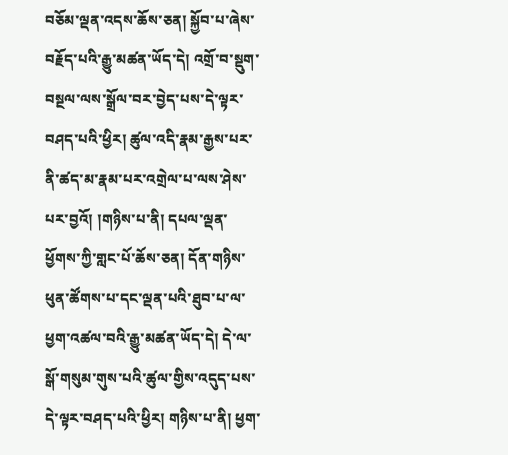བཅོམ་ལྡན་འདས་ཆོས་ཅན། སྐྱོབ་པ་ཞེས་བརྗོད་པའི་རྒྱུ་མཚན་ཡོད་དེ། འགྲོ་བ་སྡུག་བསྔལ་ལས་སྒྲོལ་བར་བྱེད་པས་དེ་ལྟར་བཤད་པའི་ཕྱིར། ཚུལ་འདི་རྣམ་རྒྱས་པར་ནི་ཚད་མ་རྣམ་པར་འགྲེལ་པ་ལས་ཤེས་པར་བྱའོ། །གཉིས་པ་ནི། དཔལ་ལྡན་ཕྱོགས་ཀྱི་གླང་པོ་ཆོས་ཅན། དོན་གཉིས་ཕུན་ཚོགས་པ་དང་ལྡན་པའི་ཐུབ་པ་ལ་ཕྱག་འཚལ་བའི་རྒྱུ་མཚན་ཡོད་དེ། དེ་ལ་སྒོ་གསུམ་གུས་པའི་ཚུལ་གྱིས་འདུད་པས་དེ་ལྟར་བཤད་པའི་ཕྱིར། གཉིས་པ་ནི། ཕྱག་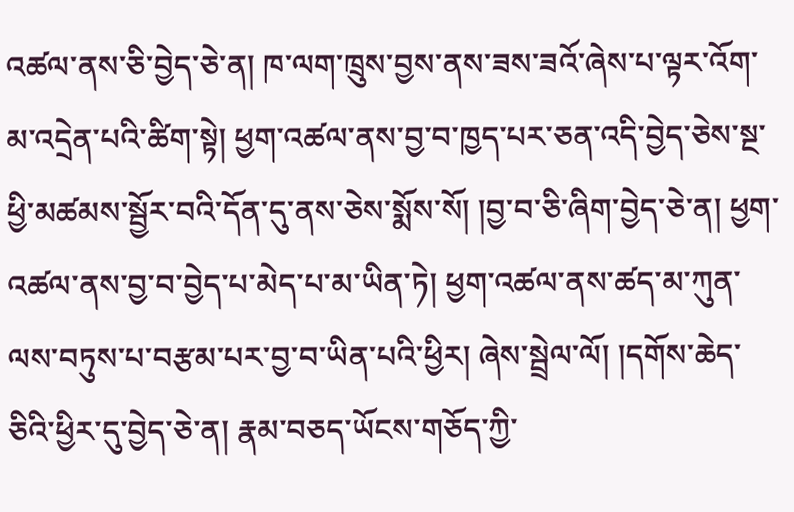འཚལ་ནས་ཅི་བྱེད་ཅེ་ན། ཁ་ལག་ཁྲུས་བྱས་ནས་ཟས་ཟའོ་ཞེས་པ་ལྟར་འོག་མ་འདྲེན་པའི་ཚིག་སྟེ། ཕྱག་འཚལ་ནས་བྱ་བ་ཁྱད་པར་ཅན་འདི་བྱེད་ཅེས་སྔ་ཕྱི་མཚམས་སྦྱོར་བའི་དོན་དུ་ནས་ཅེས་སྨོས་སོ། །བྱ་བ་ཅི་ཞིག་བྱེད་ཅེ་ན། ཕྱག་འཚལ་ནས་བྱ་བ་བྱེད་པ་མེད་པ་མ་ཡིན་ཏེ། ཕྱག་འཚལ་ནས་ཚད་མ་ཀུན་ལས་བཏུས་པ་བརྩམ་པར་བྱ་བ་ཡིན་པའི་ཕྱིར། ཞེས་སྦྲེལ་ལོ། །དགོས་ཆེད་ཅིའི་ཕྱིར་དུ་བྱེད་ཅེ་ན། རྣམ་བཅད་ཡོངས་གཅོད་ཀྱི་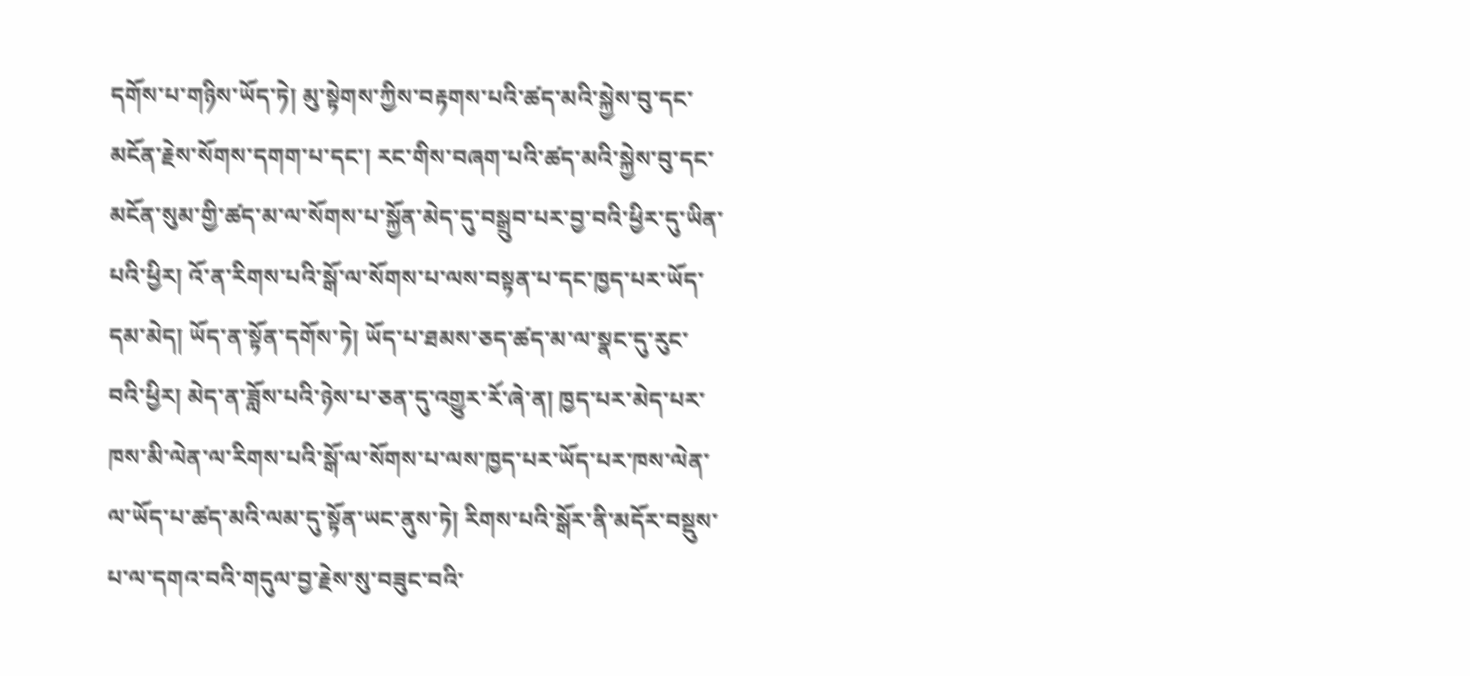དགོས་པ་གཉིས་ཡོད་ཏེ། མུ་སྟེགས་ཀྱིས་བརྟགས་པའི་ཚད་མའི་སྐྱེས་བུ་དང་མངོན་རྗེས་སོགས་དགག་པ་དང་། རང་གིས་བཞག་པའི་ཚད་མའི་སྐྱེས་བུ་དང་མངོན་སུམ་གྱི་ཚད་མ་ལ་སོགས་པ་སྐྱོན་མེད་དུ་བསྒྲུབ་པར་བྱ་བའི་ཕྱིར་དུ་ཡིན་པའི་ཕྱིར། འོ་ན་རིགས་པའི་སྒོ་ལ་སོགས་པ་ལས་བསྟན་པ་དང་ཁྱད་པར་ཡོད་དམ་མེད། ཡོད་ན་སྟོན་དགོས་ཏེ། ཡོད་པ་ཐམས་ཅད་ཚད་མ་ལ་སྣང་དུ་རུང་བའི་ཕྱིར། མེད་ན་ཟློས་པའི་ཉེས་པ་ཅན་དུ་འགྱུར་རོ་ཞེ་ན། ཁྱད་པར་མེད་པར་ཁས་མི་ལེན་ལ་རིགས་པའི་སྒོ་ལ་སོགས་པ་ལས་ཁྱད་པར་ཡོད་པར་ཁས་ལེན་ལ་ཡོད་པ་ཚད་མའི་ལམ་དུ་སྟོན་ཡང་ནུས་ཏེ། རིགས་པའི་སྒོར་ནི་མདོར་བསྡུས་པ་ལ་དགའ་བའི་གདུལ་བྱ་རྗེས་སུ་བཟུང་བའི་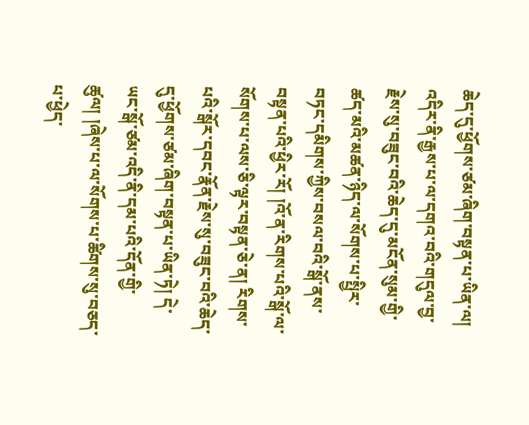ཆེད་དུ་ཕྱོགས་ཙམ་ཞིག་བསྟན་པ་ཡིན་ལ། འདིར་ནི་རྒྱས་པ་ལ་དགའ་བའི་གདུལ་བྱ་རྗེས་སུ་བཟུང་བའི་ཆེད་དུ་མངོན་སུམ་གྱི་ཚད་མའི་མཚན་ཉིད་ལ་སོགས་པ་སྤྱིར་བཏང་དམིགས་ཀྱིས་བསལ་བའི་སྒོ་ནས་བསྟན་པའི་ཕྱིར་རོ། །འོ་ན་རིགས་པའི་སྒོ་ལ་སོགས་པ་ལས་ཅི་ལྟར་བསྟན་ཅེ་ན། རིགས་པའི་སྒོར་དབང་རྣོན་རྗེས་སུ་བཟུང་བའི་ཆེད་དུ་ཕྱོགས་ཙམ་ཞིག་བསྟན་པ་ཡིན་ཏེ། དེ་ཡང་སྒོ་ཙམ་འདི་ནི་དམ་པའི་དོན་གྱི་ཚུལ། །ཞེས་པ་ལ་སོགས་པ་ཚིགས་སུ་བཅད་པ་ཕྱེད་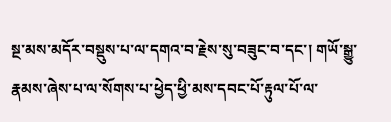སྔ་མས་མདོར་བསྡུས་པ་ལ་དགའ་བ་རྗེས་སུ་བཟུང་བ་དང་། གཡོ་སྒྱུ་རྣམས་ཞེས་པ་ལ་སོགས་པ་ཕྱེད་ཕྱི་མས་དབང་པོ་རྟུལ་པོ་ལ་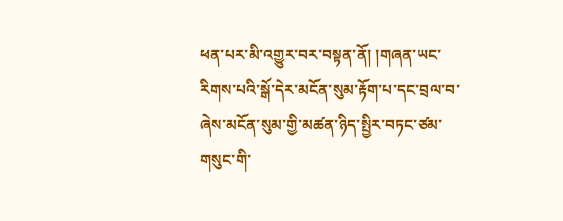ཕན་པར་མི་འགྱུར་བར་བསྟན་ནོ། །གཞན་ཡང་རིགས་པའི་སྒོ་དེར་མངོན་སུམ་རྟོག་པ་དང་བྲལ་བ་ཞེས་མངོན་སུམ་གྱི་མཚན་ཉིད་སྤྱིར་བཏང་ཙམ་གསུང་གི་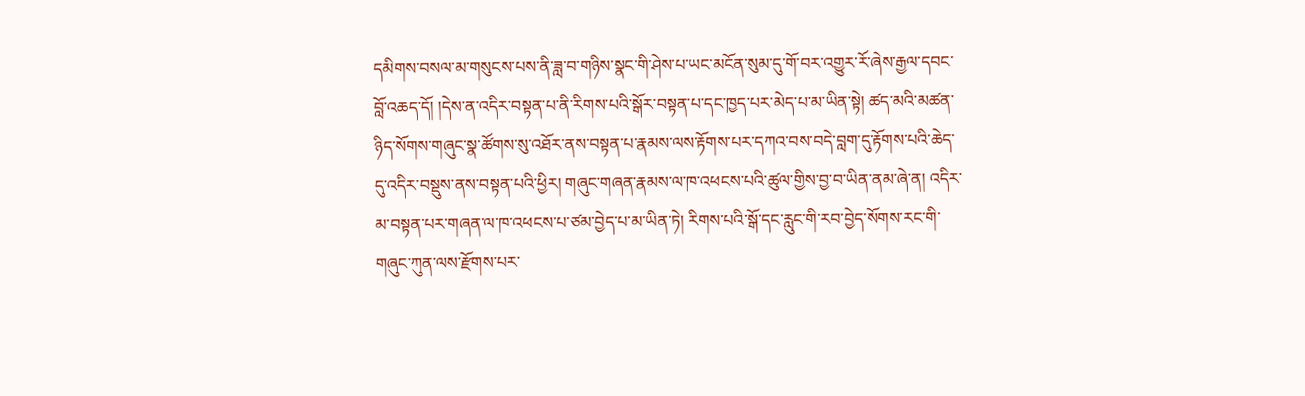དམིགས་བསལ་མ་གསུངས་པས་ནི་ཟླ་བ་གཉིས་སྣང་གི་ཤེས་པ་ཡང་མངོན་སུམ་དུ་གོ་བར་འགྱུར་རོ་ཞེས་རྒྱལ་དབང་བློ་འཆད་དོ། །དེས་ན་འདིར་བསྟན་པ་ནི་རིགས་པའི་སྒོར་བསྟན་པ་དང་ཁྱད་པར་མེད་པ་མ་ཡིན་སྟེ། ཚད་མའི་མཚན་ཉིད་སོགས་གཞུང་སྣ་ཚོགས་སུ་འཐོར་ནས་བསྟན་པ་རྣམས་ལས་རྟོགས་པར་དཀའ་བས་བདེ་བླག་དུ་རྟོགས་པའི་ཆེད་དུ་འདིར་བསྡུས་ནས་བསྟན་པའི་ཕྱིར། གཞུང་གཞན་རྣམས་ལ་ཁ་འཕངས་པའི་ཚུལ་གྱིས་བྱ་བ་ཡིན་ནམ་ཞེ་ན། འདིར་མ་བསྟན་པར་གཞན་ལ་ཁ་འཕངས་པ་ཙམ་བྱེད་པ་མ་ཡིན་ཏེ། རིགས་པའི་སྒོ་དང་རླུང་གི་རབ་བྱེད་སོགས་རང་གི་གཞུང་ཀུན་ལས་རྫོགས་པར་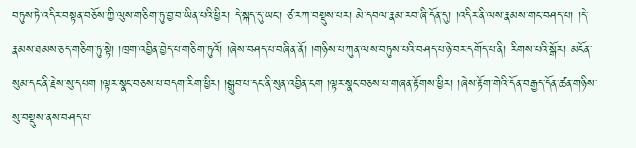བཏུས་ཏེ་འདིར་བསྟན་བཅོས་ཀྱི་ལུས་གཅིག་ཏུ་བྱ་བ་ཡིན་པའི་ཕྱིར། དེ་སྐད་དུ་ཡང་། ཙ་ར་ཀ་བསྡུས་པར། མེ་དབལ་རྣམ་རབ་ཞི་དོན་དུ། །འདིར་ནི་ལས་རྣམས་གང་བཤད་པ། །དེ་རྣམས་ཐམས་ཅད་གཅིག་ཏུ་སྟེ། །ཁྲག་འབྱིན་བྱེད་པ་གཅིག་ཏུའོ། །ཞེས་བཤད་པ་བཞིན་ནོ། །གཉིས་པ་ཀུན་ལས་བཏུས་པའི་བཤད་པ་ཉེ་བར་དགོད་པ་ནི། རིགས་པའི་སྒོར། མངོན་སུམ་དང་ནི་རྗེས་སུ་དཔག །ལྟར་སྣང་བཅས་པ་བདག་རིག་ཕྱིར། །སྒྲུབ་པ་དང་ནི་སུན་འབྱིན་ངག །ལྟར་སྣང་བཅས་པ་གཞན་རྟོགས་ཕྱིར། །ཞེས་རྟོག་གེའི་དོན་བརྒྱད་དོན་ཚན་གཉིས་སུ་བསྡུས་ནས་བཤད་པ་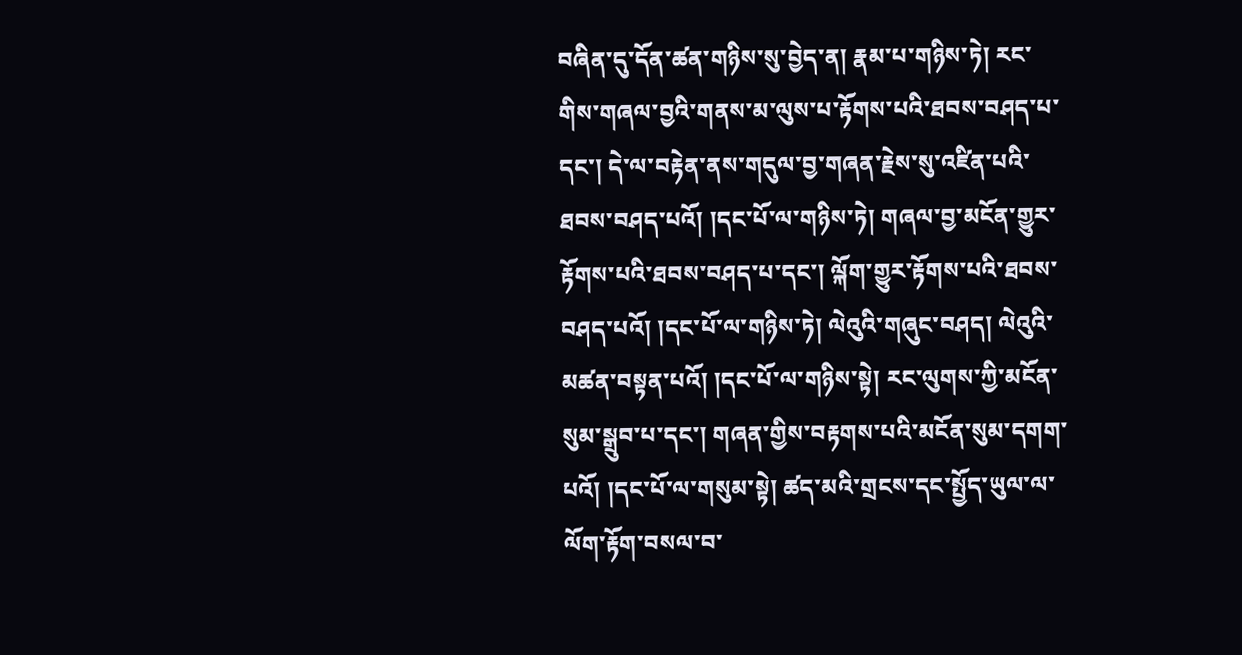བཞིན་དུ་དོན་ཚན་གཉིས་སུ་བྱེད་ན། རྣམ་པ་གཉིས་ཏེ། རང་གིས་གཞལ་བྱའི་གནས་མ་ལུས་པ་རྟོགས་པའི་ཐབས་བཤད་པ་དང་། དེ་ལ་བརྟེན་ནས་གདུལ་བྱ་གཞན་རྗེས་སུ་འཛིན་པའི་ཐབས་བཤད་པའོ། །དང་པོ་ལ་གཉིས་ཏེ། གཞལ་བྱ་མངོན་གྱུར་རྟོགས་པའི་ཐབས་བཤད་པ་དང་། ལྐོག་གྱུར་རྟོགས་པའི་ཐབས་བཤད་པའོ། །དང་པོ་ལ་གཉིས་ཏེ། ལེའུའི་གཞུང་བཤད། ལེའུའི་མཚན་བསྟན་པའོ། །དང་པོ་ལ་གཉིས་སྟེ། རང་ལུགས་ཀྱི་མངོན་སུམ་སྒྲུབ་པ་དང་། གཞན་གྱིས་བརྟགས་པའི་མངོན་སུམ་དགག་པའོ། །དང་པོ་ལ་གསུམ་སྟེ། ཚད་མའི་གྲངས་དང་སྤྱོད་ཡུལ་ལ་ལོག་རྟོག་བསལ་བ་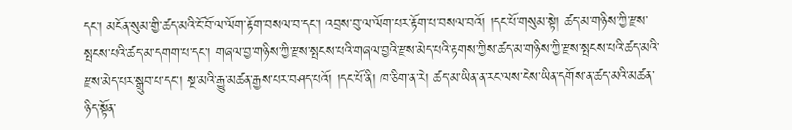དང་། མངོན་སུམ་གྱི་ཚད་མའི་ངོ་བོ་ལ་ལོག་རྟོག་བསལ་བ་དང་། འབྲས་བུ་ལ་ལོག་པར་རྟོག་པ་བསལ་བའོ། །དང་པོ་གསུམ་སྟེ། ཚད་མ་གཉིས་ཀྱི་རྫས་སྤངས་པའི་ཚད་མ་དགག་པ་དང་། གཞལ་བྱ་གཉིས་ཀྱི་རྫས་སྤངས་པའི་གཞལ་བྱའི་རྫས་མེད་པའི་རྟགས་ཀྱིས་ཚད་མ་གཉིས་ཀྱི་རྫས་སྤངས་པའི་ཚད་མའི་རྫས་མེད་པར་སྒྲུབ་པ་དང་། སྔ་མའི་རྒྱུ་མཚན་རྒྱས་པར་བཤད་པའོ། །དང་པོ་ནི། ཁ་ཅིག་ན་རེ། ཚད་མ་ཡིན་ན་རང་ལས་ངེས་ཡིན་དགོས་ན་ཚད་མའི་མཚན་ཉིད་སྟོན་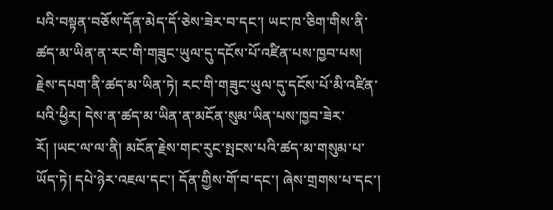པའི་བསྟན་བཅོས་དོན་མེད་དོ་ཅེས་ཟེར་བ་དང་། ཡང་ཁ་ཅིག་གིས་ནི་ཚད་མ་ཡིན་ན་རང་གི་གཟུང་ཡུལ་དུ་དངོས་པོ་འཛིན་པས་ཁྱབ་པས། རྗེས་དཔག་ནི་ཚད་མ་ཡིན་ཏེ། རང་གི་གཟུང་ཡུལ་དུ་དངོས་པོ་མི་འཛིན་པའི་ཕྱིར། དེས་ན་ཚད་མ་ཡིན་ན་མངོན་སུམ་ཡིན་པས་ཁྱབ་ཟེར་རོ། །ཡང་ལ་ལ་ནི། མངོན་རྗེས་གང་རུང་སྤངས་པའི་ཚད་མ་གསུམ་པ་ཡོད་ཏེ། དཔེ་ཉེར་འཇལ་དང་། དོན་གྱིས་གོ་བ་དང་། ཞེས་གྲགས་པ་དང་།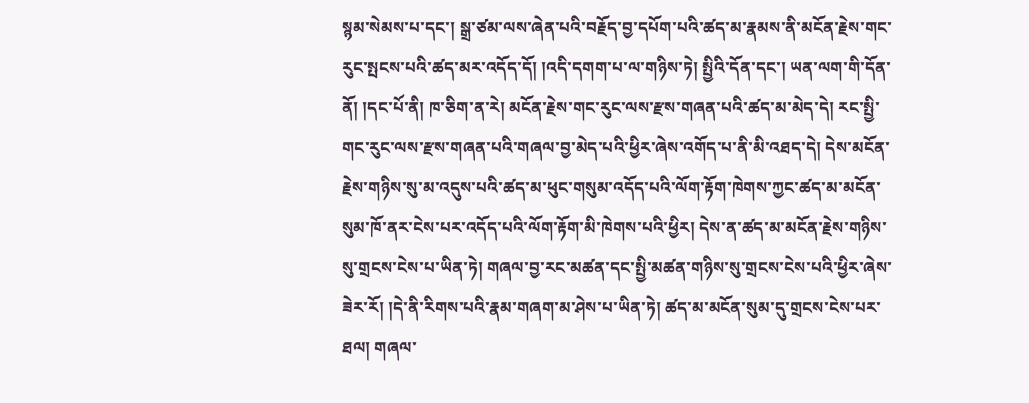སྙམ་སེམས་པ་དང་། སྒྲ་ཙམ་ལས་ཞེན་པའི་བརྗོད་བྱ་དཔོག་པའི་ཚད་མ་རྣམས་ནི་མངོན་རྗེས་གང་རུང་སྤངས་པའི་ཚད་མར་འདོད་དོ། །འདི་དགག་པ་ལ་གཉིས་ཏེ། སྤྱིའི་དོན་དང་། ཡན་ལག་གི་དོན་ནོ། །དང་པོ་ནི། ཁ་ཅིག་ན་རེ། མངོན་རྗེས་གང་རུང་ལས་རྫས་གཞན་པའི་ཚད་མ་མེད་དེ། རང་སྤྱི་གང་རུང་ལས་རྫས་གཞན་པའི་གཞལ་བྱ་མེད་པའི་ཕྱིར་ཞེས་འགོད་པ་ནི་མི་འཐད་དེ། དེས་མངོན་རྗེས་གཉིས་སུ་མ་འདུས་པའི་ཚད་མ་ཕུང་གསུམ་འདོད་པའི་ལོག་རྟོག་ཁེགས་ཀྱང་ཚད་མ་མངོན་སུམ་ཁོ་ནར་ངེས་པར་འདོད་པའི་ལོག་རྟོག་མི་ཁེགས་པའི་ཕྱིར། དེས་ན་ཚད་མ་མངོན་རྗེས་གཉིས་སུ་གྲངས་ངེས་པ་ཡིན་ཏེ། གཞལ་བྱ་རང་མཚན་དང་སྤྱི་མཚན་གཉིས་སུ་གྲངས་ངེས་པའི་ཕྱིར་ཞེས་ཟེར་རོ། །དེ་ནི་རིགས་པའི་རྣམ་གཞག་མ་ཤེས་པ་ཡིན་ཏེ། ཚད་མ་མངོན་སུམ་དུ་གྲངས་ངེས་པར་ཐལ། གཞལ་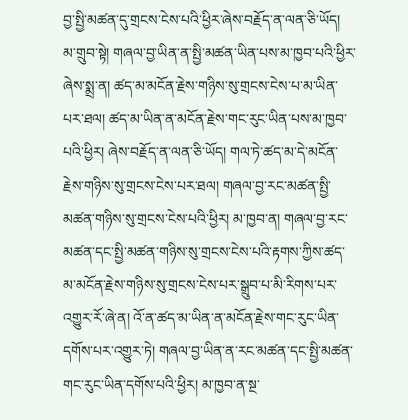བྱ་སྤྱི་མཚན་དུ་གྲངས་ངེས་པའི་ཕྱིར་ཞེས་བརྗོད་ན་ལན་ཅི་ཡོད། མ་གྲུབ་སྟེ། གཞལ་བྱ་ཡིན་ན་སྤྱི་མཚན་ཡིན་པས་མ་ཁྱབ་པའི་ཕྱིར་ཞེས་སྨྲ་ན། ཚད་མ་མངོན་རྗེས་གཉིས་སུ་གྲངས་ངེས་པ་མ་ཡིན་པར་ཐལ། ཚད་མ་ཡིན་ན་མངོན་རྗེས་གང་རུང་ཡིན་པས་མ་ཁྱབ་པའི་ཕྱིར། ཞེས་བརྗོད་ན་ལན་ཅི་ཡོད། གལ་ཏེ་ཚད་མ་དེ་མངོན་རྗེས་གཉིས་སུ་གྲངས་ངེས་པར་ཐལ། གཞལ་བྱ་རང་མཚན་སྤྱི་མཚན་གཉིས་སུ་གྲངས་ངེས་པའི་ཕྱིར། མ་ཁྱབ་ན། གཞལ་བྱ་རང་མཚན་དང་སྤྱི་མཚན་གཉིས་སུ་གྲངས་ངེས་པའི་རྟགས་ཀྱིས་ཚད་མ་མངོན་རྗེས་གཉིས་སུ་གྲངས་ངེས་པར་སྒྲུབ་པ་མི་རིགས་པར་འགྱུར་རོ་ཞེ་ན། འོ་ན་ཚད་མ་ཡིན་ན་མངོན་རྗེས་གང་རུང་ཡིན་དགོས་པར་འགྱུར་ཏེ། གཞལ་བྱ་ཡིན་ན་རང་མཚན་དང་སྤྱི་མཚན་གང་རུང་ཡིན་དགོས་པའི་ཕྱིར། མ་ཁྱབ་ན་སྔ་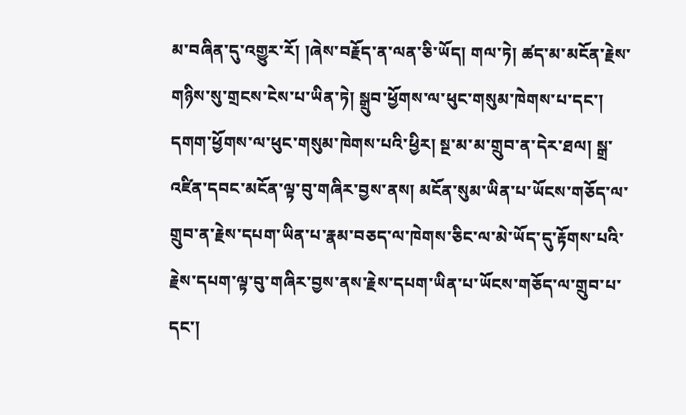མ་བཞིན་དུ་འགྱུར་རོ། །ཞེས་བརྗོད་ན་ལན་ཅི་ཡོད། གལ་ཏེ། ཚད་མ་མངོན་རྗེས་གཉིས་སུ་གྲངས་ངེས་པ་ཡིན་ཏེ། སྒྲུབ་ཕྱོགས་ལ་ཕུང་གསུམ་ཁེགས་པ་དང་། དགག་ཕྱོགས་ལ་ཕུང་གསུམ་ཁེགས་པའི་ཕྱིར། སྔ་མ་མ་གྲུབ་ན་དེར་ཐལ། སྒྲ་འཛིན་དབང་མངོན་ལྟ་བུ་གཞིར་བྱས་ནས། མངོན་སུམ་ཡིན་པ་ཡོངས་གཅོད་ལ་གྲུབ་ན་རྗེས་དཔག་ཡིན་པ་རྣམ་བཅད་ལ་ཁེགས་ཅིང་ལ་མེ་ཡོད་དུ་རྟོགས་པའི་རྗེས་དཔག་ལྟ་བུ་གཞིར་བྱས་ནས་རྗེས་དཔག་ཡིན་པ་ཡོངས་གཅོད་ལ་གྲུབ་པ་དང་།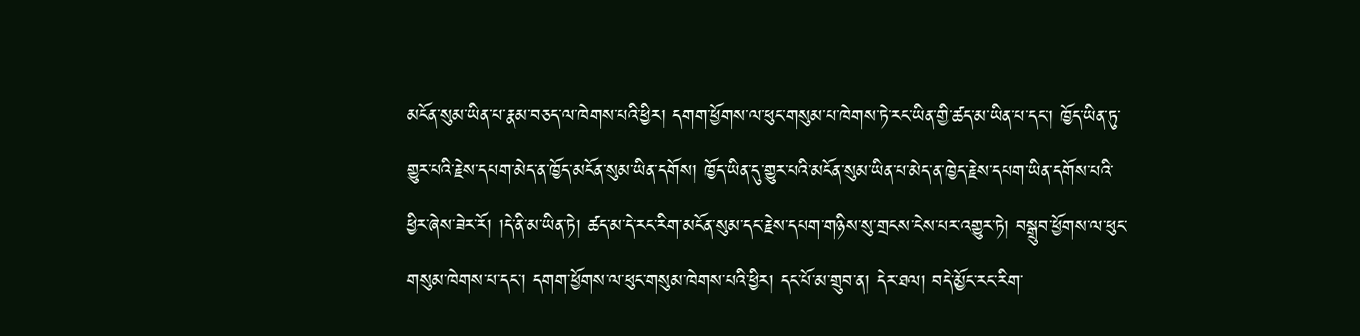མངོན་སུམ་ཡིན་པ་རྣམ་བཅད་ལ་ཁེགས་པའི་ཕྱིར། དགག་ཕྱོགས་ལ་ཕུང་གསུམ་པ་ཁེགས་ཏེ་རང་ཡིན་གྱི་ཚད་མ་ཡིན་པ་དང་། ཁྱོད་ཡིན་ཏུ་གྱུར་པའི་རྗེས་དཔག་མེད་ན་ཁྱོད་མངོན་སུམ་ཡིན་དགོས། ཁྱོད་ཡིན་དུ་གྱུར་པའི་མངོན་སུམ་ཡིན་པ་མེད་ན་ཁྱེད་རྗེས་དཔག་ཡིན་དགོས་པའི་ཕྱིར་ཞེས་ཟེར་རོ། །དེ་ནི་མ་ཡིན་ཏེ། ཚད་མ་དེ་རང་རིག་མངོན་སུམ་དང་རྗེས་དཔག་གཉིས་སུ་གྲངས་ངེས་པར་འགྱུར་ཏེ། བསྒྲུབ་ཕྱོགས་ལ་ཕུང་གསུམ་ཁེགས་པ་དང་། དགག་ཕྱོགས་ལ་ཕུང་གསུམ་ཁེགས་པའི་ཕྱིར། དང་པོ་མ་གྲུབ་ན། དེར་ཐལ། བདེ་མྱོང་རང་རིག་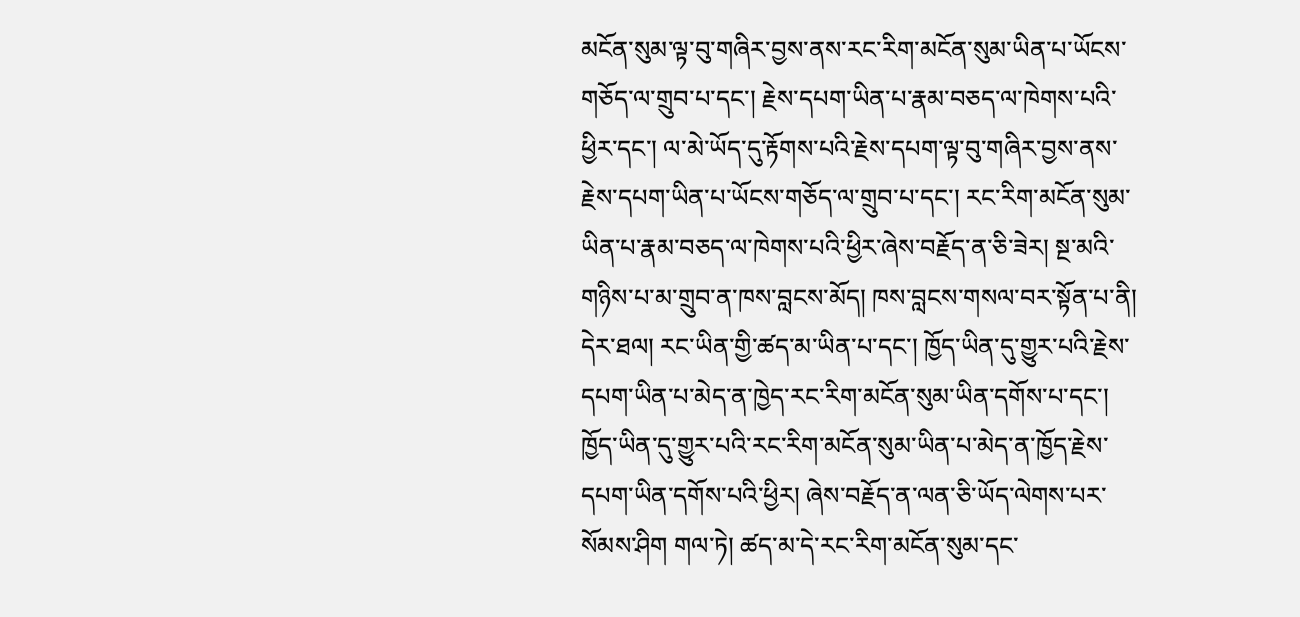མངོན་སུམ་ལྟ་བུ་གཞིར་བྱས་ནས་རང་རིག་མངོན་སུམ་ཡིན་པ་ཡོངས་གཅོད་ལ་གྲུབ་པ་དང་། རྗེས་དཔག་ཡིན་པ་རྣམ་བཅད་ལ་ཁེགས་པའི་ཕྱིར་དང་། ལ་མེ་ཡོད་དུ་རྟོགས་པའི་རྗེས་དཔག་ལྟ་བུ་གཞིར་བྱས་ནས་རྗེས་དཔག་ཡིན་པ་ཡོངས་གཅོད་ལ་གྲུབ་པ་དང་། རང་རིག་མངོན་སུམ་ཡིན་པ་རྣམ་བཅད་ལ་ཁེགས་པའི་ཕྱིར་ཞེས་བརྗོད་ན་ཅི་ཟེར། སྔ་མའི་གཉིས་པ་མ་གྲུབ་ན་ཁས་བླངས་མོད། ཁས་བླངས་གསལ་བར་སྟོན་པ་ནི། དེར་ཐལ། རང་ཡིན་གྱི་ཚད་མ་ཡིན་པ་དང་། ཁྱོད་ཡིན་དུ་གྱུར་པའི་རྗེས་དཔག་ཡིན་པ་མེད་ན་ཁྱེད་རང་རིག་མངོན་སུམ་ཡིན་དགོས་པ་དང་། ཁྱོད་ཡིན་དུ་གྱུར་པའི་རང་རིག་མངོན་སུམ་ཡིན་པ་མེད་ན་ཁྱོད་རྗེས་དཔག་ཡིན་དགོས་པའི་ཕྱིར། ཞེས་བརྗོད་ན་ལན་ཅི་ཡོད་ལེགས་པར་སོམས་ཤིག གལ་ཏེ། ཚད་མ་དེ་རང་རིག་མངོན་སུམ་དང་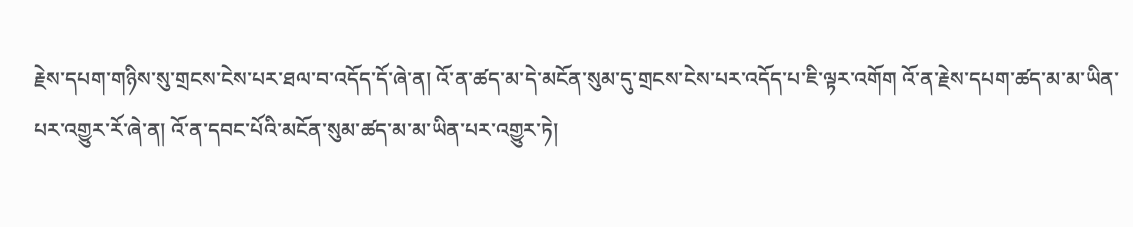རྗེས་དཔག་གཉིས་སུ་གྲངས་ངེས་པར་ཐལ་བ་འདོད་དོ་ཞེ་ན། འོ་ན་ཚད་མ་དེ་མངོན་སུམ་དུ་གྲངས་ངེས་པར་འདོད་པ་ཇི་ལྟར་འགོག འོ་ན་རྗེས་དཔག་ཚད་མ་མ་ཡིན་པར་འགྱུར་རོ་ཞེ་ན། འོ་ན་དབང་པོའི་མངོན་སུམ་ཚད་མ་མ་ཡིན་པར་འགྱུར་ཏེ།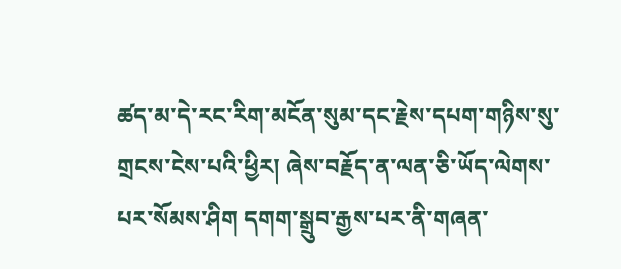ཚད་མ་དེ་རང་རིག་མངོན་སུམ་དང་རྗེས་དཔག་གཉིས་སུ་གྲངས་ངེས་པའི་ཕྱིར། ཞེས་བརྗོད་ན་ལན་ཅི་ཡོད་ལེགས་པར་སོམས་ཤིག དགག་སྒྲུབ་རྒྱས་པར་ནི་གཞན་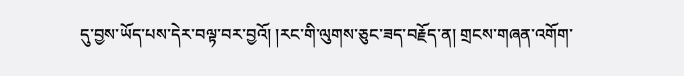དུ་བྱས་ཡོད་པས་དེར་བལྟ་བར་བྱའོ། །རང་གི་ལུགས་ཅུང་ཟད་བརྗོད་ན། གྲངས་གཞན་འགོག་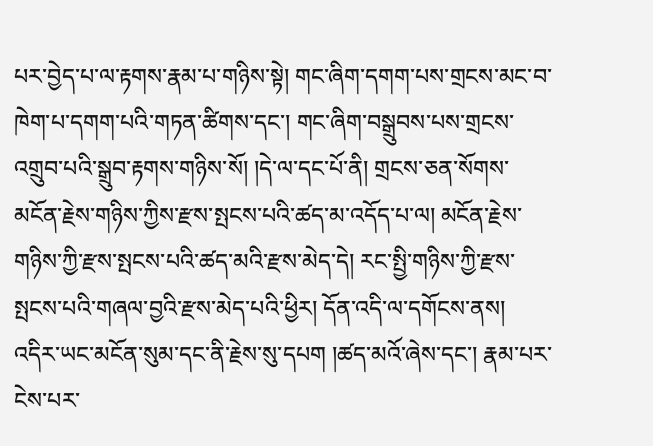པར་བྱེད་པ་ལ་རྟགས་རྣམ་པ་གཉིས་སྟེ། གང་ཞིག་དགག་པས་གྲངས་མང་བ་ཁེག་པ་དགག་པའི་གཏན་ཚིགས་དང་། གང་ཞིག་བསྒྲུབས་པས་གྲངས་འགྲུབ་པའི་སྒྲུབ་རྟགས་གཉིས་སོ། །དེ་ལ་དང་པོ་ནི། གྲངས་ཅན་སོགས་མངོན་རྗེས་གཉིས་ཀྱིས་རྫས་སྤངས་པའི་ཚད་མ་འདོད་པ་ལ། མངོན་རྗེས་གཉིས་ཀྱི་རྫས་སྤངས་པའི་ཚད་མའི་རྫས་མེད་དེ། རང་སྤྱི་གཉིས་ཀྱི་རྫས་སྤངས་པའི་གཞལ་བྱའི་རྫས་མེད་པའི་ཕྱིར། དོན་འདི་ལ་དགོངས་ནས། འདིར་ཡང་མངོན་སུམ་དང་ནི་རྗེས་སུ་དཔག །ཚད་མའོ་ཞེས་དང་། རྣམ་པར་ངེས་པར་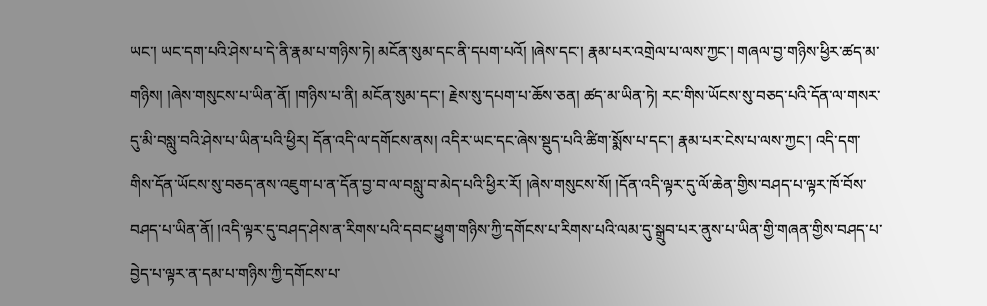ཡང་། ཡང་དག་པའི་ཤེས་པ་དེ་ནི་རྣམ་པ་གཉིས་ཏེ། མངོན་སུམ་དང་ནི་དཔག་པའོ། །ཞེས་དང་། རྣམ་པར་འགྲེལ་པ་ལས་ཀྱང་། གཞལ་བྱ་གཉིས་ཕྱིར་ཚད་མ་གཉིས། །ཞེས་གསུངས་པ་ཡིན་ནོ། །གཉིས་པ་ནི། མངོན་སུམ་དང་། རྗེས་སུ་དཔག་པ་ཆོས་ཅན། ཚད་མ་ཡིན་ཏེ། རང་གིས་ཡོངས་སུ་བཅད་པའི་དོན་ལ་གསར་དུ་མི་བསླུ་བའི་ཤེས་པ་ཡིན་པའི་ཕྱིར། དོན་འདི་ལ་དགོངས་ནས། འདིར་ཡང་དང་ཞེས་སྡུད་པའི་ཚིག་སྨོས་པ་དང་། རྣམ་པར་ངེས་པ་ལས་ཀྱང་། འདི་དག་གིས་དོན་ཡོངས་སུ་བཅད་ནས་འཇུག་པ་ན་དོན་བྱ་བ་ལ་བསླུ་བ་མེད་པའི་ཕྱིར་རོ། །ཞེས་གསུངས་སོ། །དོན་འདི་ལྟར་དུ་ལོ་ཆེན་གྱིས་བཤད་པ་ལྟར་ཁོ་བོས་བཤད་པ་ཡིན་ནོ། །འདི་ལྟར་དུ་བཤད་ཤེས་ན་རིགས་པའི་དབང་ཕྱུག་གཉིས་ཀྱི་དགོངས་པ་རིགས་པའི་ལམ་དུ་སྒྲུབ་པར་ནུས་པ་ཡིན་གྱི་གཞན་གྱིས་བཤད་པ་བྱེད་པ་ལྟར་ན་དམ་པ་གཉིས་ཀྱི་དགོངས་པ་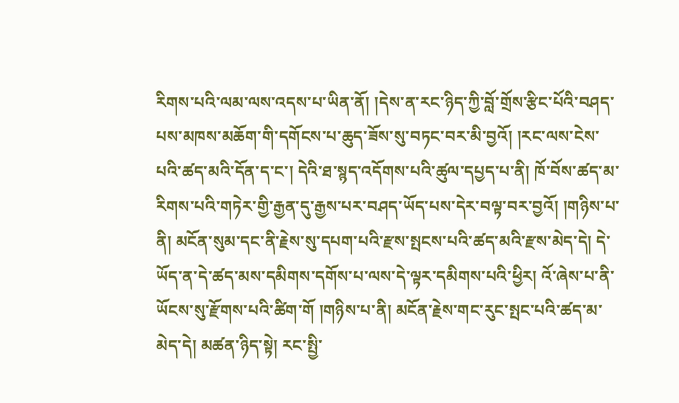རིགས་པའི་ལམ་ལས་འདས་པ་ཡིན་ནོ། །དེས་ན་རང་ཉིད་ཀྱི་བློ་གྲོས་རྩིང་པོའི་བཤད་པས་མཁས་མཆོག་གི་དགོངས་པ་ཆུད་ཟོས་སུ་བཏང་བར་མི་བྱའོ། །རང་ལས་ངེས་པའི་ཚད་མའི་དོན་ད་ང་། དེའི་ཐ་སྙད་འདོགས་པའི་ཚུལ་དཔྱད་པ་ནི། ཁོ་བོས་ཚད་མ་རིགས་པའི་གཏེར་གྱི་རྒྱན་དུ་རྒྱས་པར་བཤད་ཡོད་པས་དེར་བལྟ་བར་བྱའོ། །གཉིས་པ་ནི། མངོན་སུམ་དང་ནི་རྗེས་སུ་དཔག་པའི་རྫས་སྤངས་པའི་ཚད་མའི་རྫས་མེད་དེ། དེ་ཡོད་ན་དེ་ཚད་མས་དམིགས་དགོས་པ་ལས་དེ་ལྟར་དམིགས་པའི་ཕྱིར། འོ་ཞེས་པ་ནི་ཡོངས་སུ་རྫོགས་པའི་ཚིག་གོ །གཉིས་པ་ནི། མངོན་རྗེས་གང་རུང་སྤང་པའི་ཚད་མ་མེད་དེ། མཚན་ཉིད་སྟེ། རང་སྤྱི་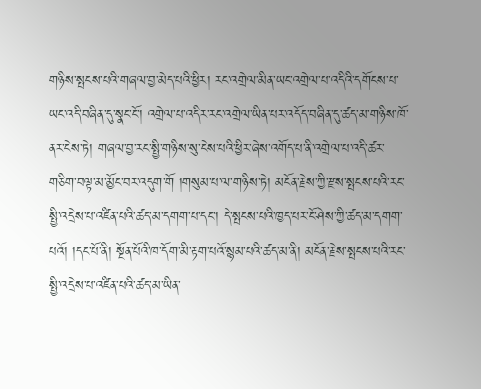གཉིས་སྤངས་པའི་གཞལ་བྱ་མེད་པའི་ཕྱིར། རང་འགྲེལ་མིན་ཡང་འགྲེལ་པ་འདིའི་དགོངས་པ་ཡང་འདི་བཞིན་དུ་སྣང་ངོ་། འགྲེལ་པ་འདིར་རང་འགྲེལ་ཡིན་པར་འདོད་བཞིན་དུ་ཚད་མ་གཉིས་ཁོ་ནར་ངེས་ཏེ། གཞལ་བྱ་རང་སྤྱི་གཉིས་སུ་ངེས་པའི་ཕྱིར་ཞེས་འགོད་པ་ནི་འགྲེལ་པ་འདི་ཚར་གཅིག་བལྟ་མ་མྱོང་བར་འདུག་གོ །གསུམ་པ་ལ་གཉིས་ཏེ། མངོན་རྗེས་ཀྱི་རྫས་སྤངས་པའི་རང་སྤྱི་འདྲེས་པ་འཛིན་པའི་ཚད་མ་དགག་པ་དང་། དེ་སྤངས་པའི་ཁྱད་པར་ངོ་ཤེས་ཀྱི་ཚད་མ་དགག་པའོ། །དང་པོ་ནི། སྔོན་པོའི་ཁ་དོག་མི་རྟག་པའོ་སྙམ་པའི་ཚད་མ་ནི། མངོན་རྗེས་སྤངས་པའི་རང་སྤྱི་འདྲེས་པ་འཛིན་པའི་ཚད་མ་ཡིན་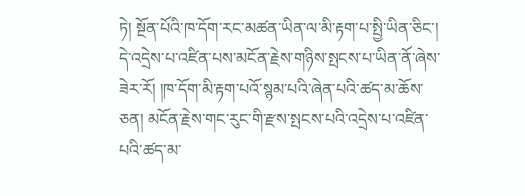ཏེ། སྔོན་པོའི་ཁ་དོག་རང་མཚན་ཡིན་ལ་མི་རྟག་པ་སྤྱི་ཡིན་ཅིང་། དེ་འདྲེས་པ་འཛིན་པས་མངོན་རྗེས་གཉིས་སྤངས་པ་ཡིན་ནོ་ཞེས་ཟེར་རོ། །ཁ་དོག་མི་རྟག་པའོ་སྙམ་པའི་ཞེན་པའི་ཚད་མ་ཆོས་ཅན། མངོན་རྗེས་གང་རུང་གི་རྫས་སྤངས་པའི་འདྲེས་པ་འཛིན་པའི་ཚད་མ་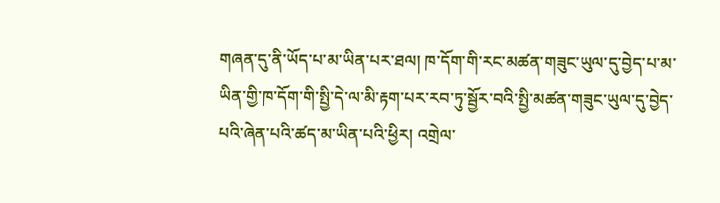གཞན་དུ་ནི་ཡོད་པ་མ་ཡིན་པར་ཐལ། ཁ་དོག་གི་རང་མཚན་གཟུང་ཡུལ་དུ་བྱེད་པ་མ་ཡིན་གྱི་ཁ་དོག་གི་སྤྱི་དེ་ལ་མི་རྟག་པར་རབ་ཏུ་སྦྱོར་བའི་སྤྱི་མཚན་གཟུང་ཡུལ་དུ་བྱེད་པའི་ཞེན་པའི་ཚད་མ་ཡིན་པའི་ཕྱིར། འགྲེལ་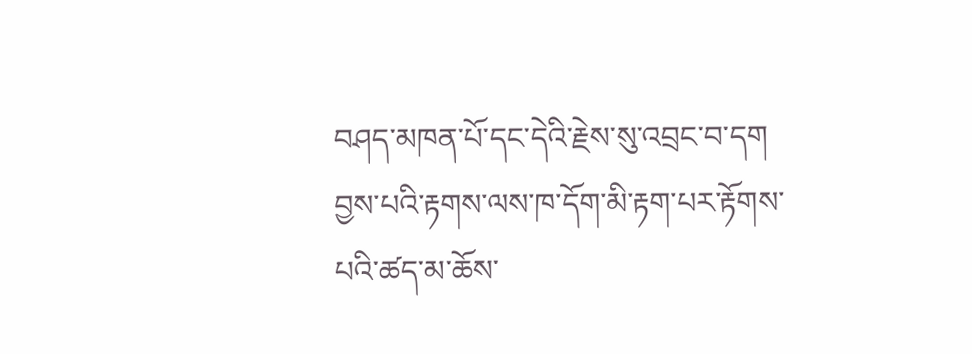བཤད་མཁན་པོ་དང་དེའི་རྗེས་སུ་འབྲང་བ་དག བྱས་པའི་རྟགས་ལས་ཁ་དོག་མི་རྟག་པར་རྟོགས་པའི་ཚད་མ་ཆོས་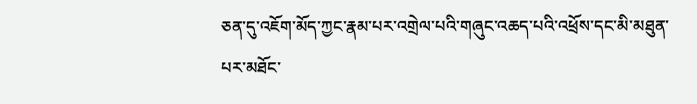ཅན་དུ་འཇོག་མོད་ཀྱང་རྣམ་པར་འགྲེལ་པའི་གཞུང་འཆད་པའི་འཕྲོས་དང་མི་མཐུན་པར་མཐོང་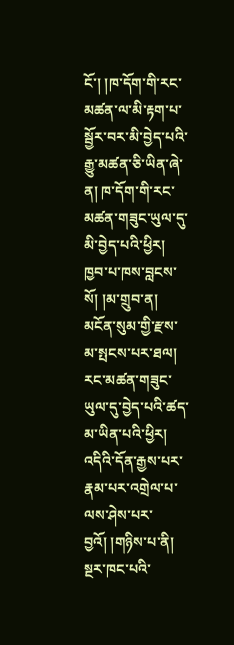ངོ་། །ཁ་དོག་གི་རང་མཚན་ལ་མི་རྟག་པ་སྦྱོར་བར་མི་བྱེད་པའི་རྒྱུ་མཚན་ཅི་ཡིན་ཞེ་ན། ཁ་དོག་གི་རང་མཚན་གཟུང་ཡུལ་དུ་མི་བྱེད་པའི་ཕྱིར། ཁྱབ་པ་ཁས་བླངས་སོ། །མ་གྲུབ་ན། མངོན་སུམ་གྱི་རྫས་མ་སྤངས་པར་ཐལ། རང་མཚན་གཟུང་ཡུལ་དུ་བྱེད་པའི་ཚད་མ་ཡིན་པའི་ཕྱིར། འདིའི་དོན་རྒྱས་པར་རྣམ་པར་འགྲེལ་པ་ལས་ཤེས་པར་བྱའོ། །གཉིས་པ་ནི། སྔར་ཁང་པའི་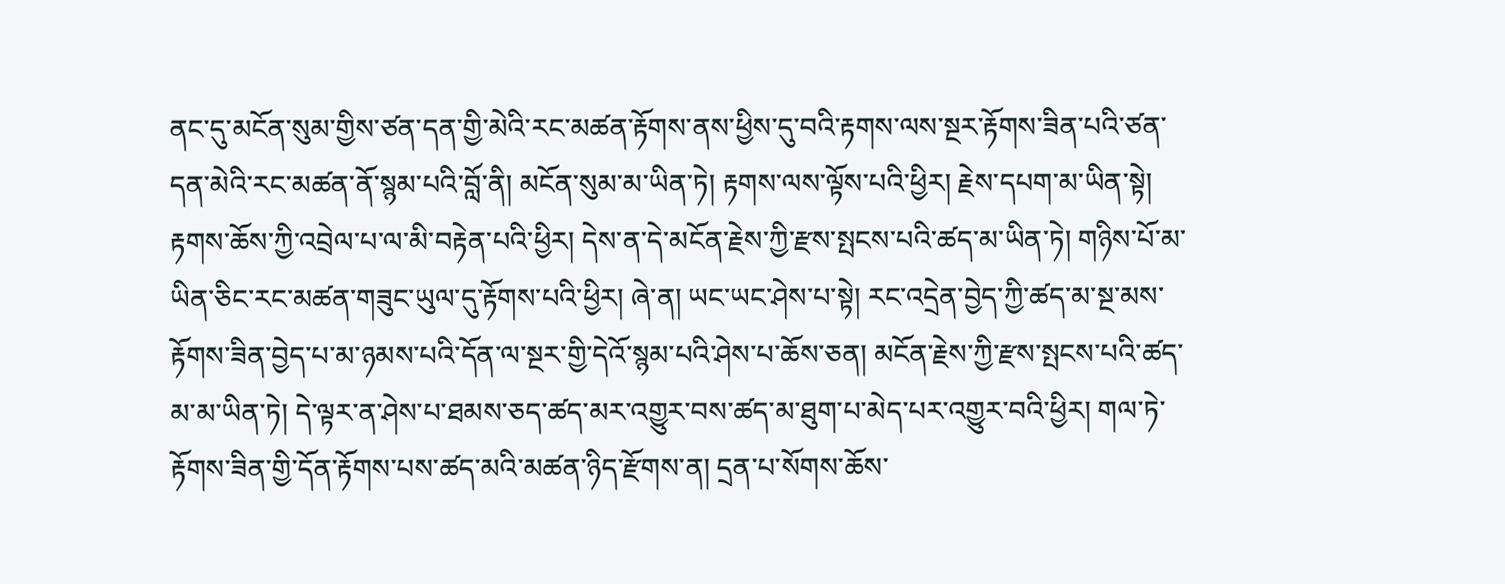ནང་དུ་མངོན་སུམ་གྱིས་ཙན་དན་གྱི་མེའི་རང་མཚན་རྟོགས་ནས་ཕྱིས་དུ་བའི་རྟགས་ལས་སྔར་རྟོགས་ཟིན་པའི་ཙན་དན་མེའི་རང་མཚན་ནོ་སྙམ་པའི་བློ་ནི། མངོན་སུམ་མ་ཡིན་ཏེ། རྟགས་ལས་ལྟོས་པའི་ཕྱིར། རྗེས་དཔག་མ་ཡིན་སྟེ། རྟགས་ཆོས་ཀྱི་འབྲེལ་པ་ལ་མི་བརྟེན་པའི་ཕྱིར། དེས་ན་དེ་མངོན་རྗེས་ཀྱི་རྫས་སྤངས་པའི་ཚད་མ་ཡིན་ཏེ། གཉིས་པོ་མ་ཡིན་ཅིང་རང་མཚན་གཟུང་ཡུལ་དུ་རྟོགས་པའི་ཕྱིར། ཞེ་ན། ཡང་ཡང་ཤེས་པ་སྟེ། རང་འདྲེན་བྱེད་ཀྱི་ཚད་མ་སྔ་མས་རྟོགས་ཟིན་བྱེད་པ་མ་ཉམས་པའི་དོན་ལ་སྔར་གྱི་དེའོ་སྙམ་པའི་ཤེས་པ་ཆོས་ཅན། མངོན་རྗེས་ཀྱི་རྫས་སྤངས་པའི་ཚད་མ་མ་ཡིན་ཏེ། དེ་ལྟར་ན་ཤེས་པ་ཐམས་ཅད་ཚད་མར་འགྱུར་བས་ཚད་མ་ཐུག་པ་མེད་པར་འགྱུར་བའི་ཕྱིར། གལ་ཏེ་རྟོགས་ཟིན་གྱི་དོན་རྟོགས་པས་ཚད་མའི་མཚན་ཉིད་རྫོགས་ན། དྲན་པ་སོགས་ཆོས་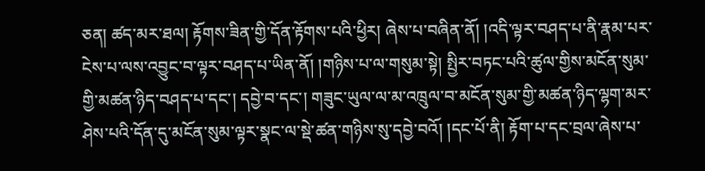ཅན། ཚད་མར་ཐལ། རྟོགས་ཟིན་གྱི་དོན་རྟོགས་པའི་ཕྱིར། ཞེས་པ་བཞིན་ནོ། །འདི་ལྟར་བཤད་པ་ནི་རྣམ་པར་ངེས་པ་ལས་འབྱུང་བ་ལྟར་བཤད་པ་ཡིན་ནོ། །གཉིས་པ་ལ་གསུམ་སྟེ། སྤྱིར་བཏང་པའི་ཚུལ་གྱིས་མངོན་སུམ་གྱི་མཚན་ཉིད་བཤད་པ་དང་། དབྱེ་བ་དང་། གཟུང་ཡུལ་ལ་མ་འཁྲུལ་བ་མངོན་སུམ་གྱི་མཚན་ཉིད་ལྷག་མར་ཤེས་པའི་དོན་དུ་མངོན་སུམ་ལྟར་སྣང་ལ་སྡེ་ཚན་གཉིས་སུ་དབྱེ་བའོ། །དང་པོ་ནི། རྟོག་པ་དང་བྲལ་ཞེས་པ་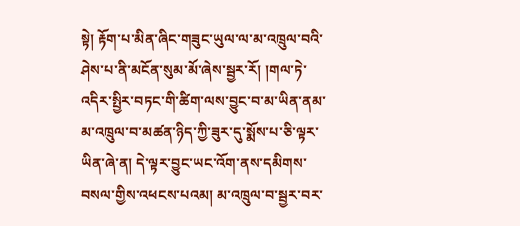སྟེ། རྟོག་པ་མིན་ཞིང་གཟུང་ཡུལ་ལ་མ་འཁྲུལ་བའི་ཤེས་པ་ནི་མངོན་སུམ་མོ་ཞེས་སྦྱར་རོ། །གལ་ཏེ་འདིར་སྤྱིར་བཏང་གི་ཚིག་ལས་བྱུང་བ་མ་ཡིན་ནམ་མ་འཁྲུལ་བ་མཚན་ཉིད་ཀྱི་ཟུར་དུ་སྨོས་པ་ཅི་ལྟར་ཡིན་ཞེ་ན། དེ་ལྟར་བྱུང་ཡང་འོག་ནས་དམིགས་བསལ་གྱིས་འཕངས་པའམ། མ་འཁྲུལ་བ་སྦྱར་བར་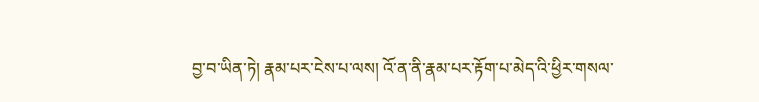བྱ་བ་ཡིན་ཏེ། རྣམ་པར་ངེས་པ་ལས། འོ་ན་ནི་རྣམ་པར་རྟོག་པ་མེད་འི་ཕྱིར་གསལ་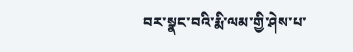བར་སྣང་བའི་རྨི་ལམ་གྱི་ཤེས་པ་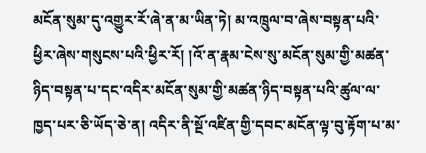མངོན་སུམ་དུ་འགྱུར་རོ་ཞེ་ན་མ་ཡིན་ཏེ། མ་འཁྲུལ་བ་ཞེས་བསྟན་པའི་ཕྱིར་ཞེས་གསུངས་པའི་ཕྱིར་རོ། །འོ་ན་རྣམ་ངེས་སུ་མངོན་སུམ་གྱི་མཚན་ཉིད་བསྟན་པ་དང་འདིར་མངོན་སུམ་གྱི་མཚན་ཉིད་བསྟན་པའི་ཚུལ་ལ་ཁྱད་པར་ཅི་ཡོད་ཅེ་ན། འདིར་ནི་སྔོ་འཛིན་གྱི་དབང་མངོན་ལྟ་བུ་རྟོག་པ་མ་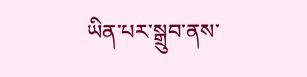ཡིན་པར་སྒྲུབ་ནས་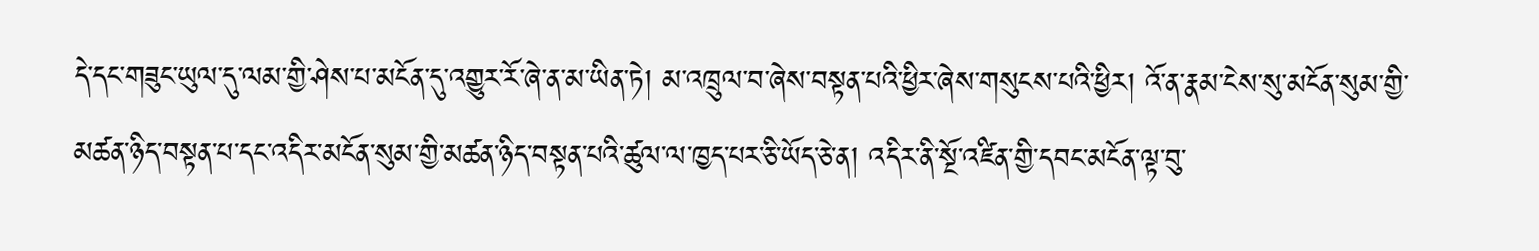དེ་དང་གཟུང་ཡུལ་དུ་ལམ་གྱི་ཤེས་པ་མངོན་དུ་འགྱུར་རོ་ཞེ་ན་མ་ཡིན་ཏེ། མ་འཁྲུལ་བ་ཞེས་བསྟན་པའི་ཕྱིར་ཞེས་གསུངས་པའི་ཕྱིར། འོ་ན་རྣམ་ངེས་སུ་མངོན་སུམ་གྱི་མཚན་ཉིད་བསྟན་པ་དང་འདིར་མངོན་སུམ་གྱི་མཚན་ཉིད་བསྟན་པའི་ཚུལ་ལ་ཁྱད་པར་ཅི་ཡོད་ཅེ་ན། འདིར་ནི་སྔོ་འཛིན་གྱི་དབང་མངོན་ལྟ་བུ་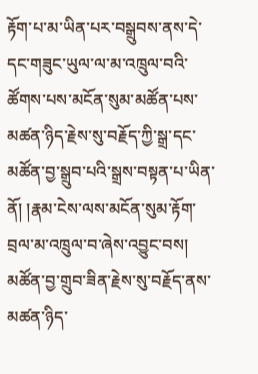རྟོག་པ་མ་ཡིན་པར་བསྒྲུབས་ནས་དེ་དང་གཟུང་ཡུལ་ལ་མ་འཁྲུལ་བའི་ཚོགས་པས་མངོན་སུམ་མཚོན་པས་མཚན་ཉིད་རྗེས་སུ་བརྗོད་ཀྱི་སྒྲ་དང་མཚོན་བྱ་སྒྲུབ་པའི་སྒྲས་བསྟན་པ་ཡིན་ནོ། །རྣམ་ངེས་ལས་མངོན་སུམ་རྟོག་བྲལ་མ་འཁྲུལ་བ་ཞེས་འབྱུང་བས། མཚོན་བྱ་གྲུབ་ཟིན་རྗེས་སུ་བརྗོད་ནས་མཚན་ཉིད་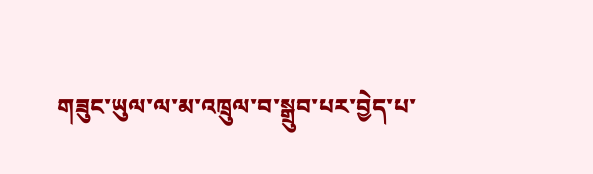གཟུང་ཡུལ་ལ་མ་འཁྲུལ་བ་སྒྲུབ་པར་བྱེད་པ་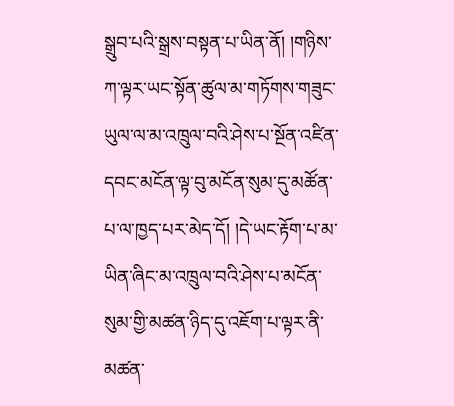སྒྲུབ་པའི་སྒྲས་བསྟན་པ་ཡིན་ནོ། །གཉིས་ཀ་ལྟར་ཡང་སྟོན་ཚུལ་མ་གཏོགས་གཟུང་ཡུལ་ལ་མ་འཁྲུལ་བའི་ཤེས་པ་སྔོན་འཛིན་དབང་མངོན་ལྟ་བུ་མངོན་སུམ་དུ་མཚོན་པ་ལ་ཁྱད་པར་མེད་དོ། །དེ་ཡང་རྟོག་པ་མ་ཡིན་ཞིང་མ་འཁྲུལ་བའི་ཤེས་པ་མངོན་སུམ་གྱི་མཚན་ཉིད་དུ་འཇོག་པ་ལྟར་ནི་མཚན་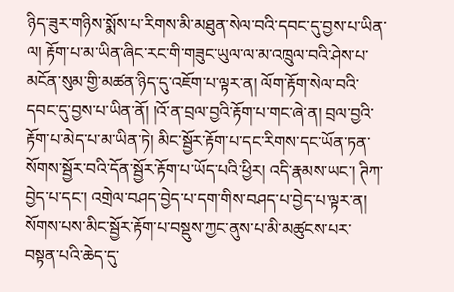ཉིད་ཟུར་གཉིས་སྨོས་པ་རིགས་མི་མཐུན་སེལ་བའི་དབང་དུ་བྱས་པ་ཡིན་ལ། རྟོག་པ་མ་ཡིན་ཞིང་རང་གི་གཟུང་ཡུལ་ལ་མ་འཁྲུལ་བའི་ཤེས་པ་མངོན་སུམ་གྱི་མཚན་ཉིད་དུ་འཇོག་པ་ལྟར་ན། ལོག་རྟོག་སེལ་བའི་དབང་དུ་བྱས་པ་ཡིན་ནོ། །འོ་ན་བྲལ་བྱའི་རྟོག་པ་གང་ཞེ་ན། བྲལ་བྱའི་རྟོག་པ་མེད་པ་མ་ཡིན་ཏེ། མིང་སྦྱོར་རྟོག་པ་དང་རིགས་དང་ཡོན་ཏན་སོགས་སྦྱོར་བའི་དོན་སྦྱོར་རྟོག་པ་ཡོད་པའི་ཕྱིར། འདི་རྣམས་ཡང་། ཊིཀ་བྱེད་པ་དང་། འགྲེལ་བཤད་བྱེད་པ་དག་གིས་བཤད་པ་བྱེད་པ་ལྟར་ན། སོགས་པས་མིང་སྦྱོར་རྟོག་པ་བསྡུས་ཀྱང་ནུས་པ་མི་མཚུངས་པར་བསྟན་པའི་ཆེད་དུ་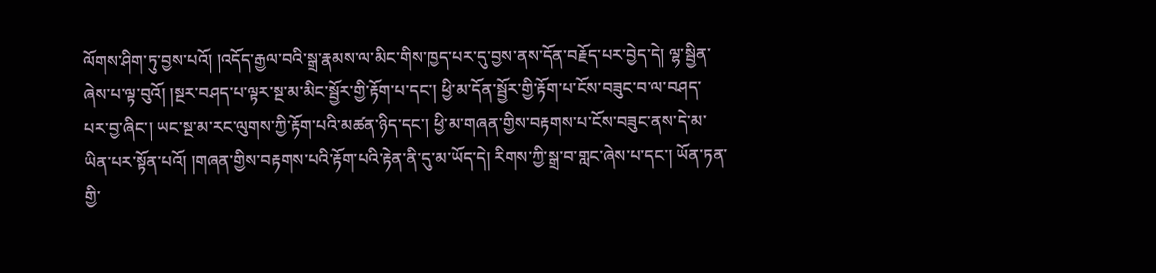ལོགས་ཤིག་ཏུ་བྱས་པའོ། །འདོད་རྒྱལ་བའི་སྒྲ་རྣམས་ལ་མིང་གིས་ཁྱད་པར་དུ་བྱས་ནས་དོན་བརྗོད་པར་བྱེད་དེ། ལྷ་སྦྱིན་ཞེས་པ་ལྟ་བུའོ། །སྔར་བཤད་པ་ལྟར་སྔ་མ་མིང་སྦྱོར་གྱི་རྟོག་པ་དང་། ཕྱི་མ་དོན་སྦྱོར་གྱི་རྟོག་པ་ངོས་བཟུང་བ་ལ་བཤད་པར་བྱ་ཞིང་། ཡང་སྔ་མ་རང་ལུགས་ཀྱི་རྟོག་པའི་མཚན་ཉིད་དང་། ཕྱི་མ་གཞན་གྱིས་བརྟགས་པ་ངོས་བཟུང་ནས་དེ་མ་ཡིན་པར་སྟོན་པའོ། །གཞན་གྱིས་བརྟགས་པའི་རྟོག་པའི་རྟེན་ནི་དུ་མ་ཡོད་དེ། རིགས་ཀྱི་སྒྲ་བ་གླང་ཞེས་པ་དང་། ཡོན་ཏན་གྱི་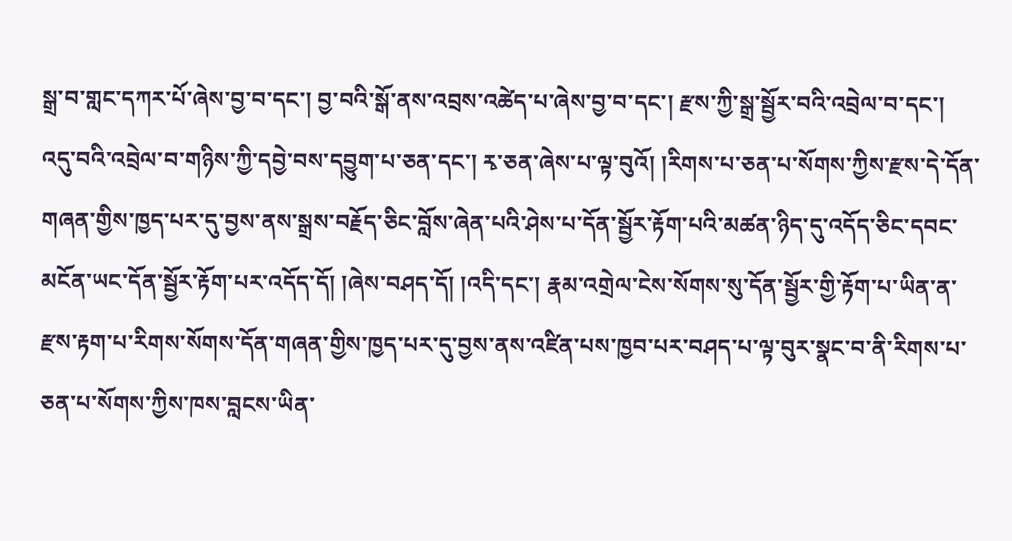སྒྲ་བ་གླང་དཀར་པོ་ཞེས་བྱ་བ་དང་། བྱ་བའི་སྒོ་ནས་འབྲས་འཚེད་པ་ཞེས་བྱ་བ་དང་། རྫས་ཀྱི་སྒྲ་སྦྱོར་བའི་འབྲེལ་བ་དང་། འདུ་བའི་འབྲེལ་བ་གཉིས་ཀྱི་དབྱེ་བས་དབྱུག་པ་ཅན་དང་། རྭ་ཅན་ཞེས་པ་ལྟ་བུའོ། །རིགས་པ་ཅན་པ་སོགས་ཀྱིས་རྫས་དེ་དོན་གཞན་གྱིས་ཁྱད་པར་དུ་བྱས་ནས་སྒྲས་བརྗོད་ཅིང་བློས་ཞེན་པའི་ཤེས་པ་དོན་སྦྱོར་རྟོག་པའི་མཚན་ཉིད་དུ་འདོད་ཅིང་དབང་མངོན་ཡང་དོན་སྦྱོར་རྟོག་པར་འདོད་དོ། །ཞེས་བཤད་དོ། །འདི་དང་། རྣམ་འགྲེལ་ངེས་སོགས་སུ་དོན་སྦྱོར་གྱི་རྟོག་པ་ཡིན་ན་རྫས་རྟག་པ་རིགས་སོགས་དོན་གཞན་གྱིས་ཁྱད་པར་དུ་བྱས་ནས་འཛིན་པས་ཁྱབ་པར་བཤད་པ་ལྟ་བུར་སྣང་བ་ནི་རིགས་པ་ཅན་པ་སོགས་ཀྱིས་ཁས་བླངས་ཡིན་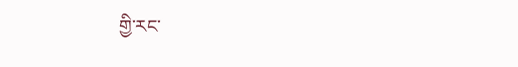གྱི་རང་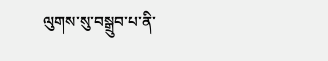ལུགས་སུ་བསྒྲུབ་པ་ནི་